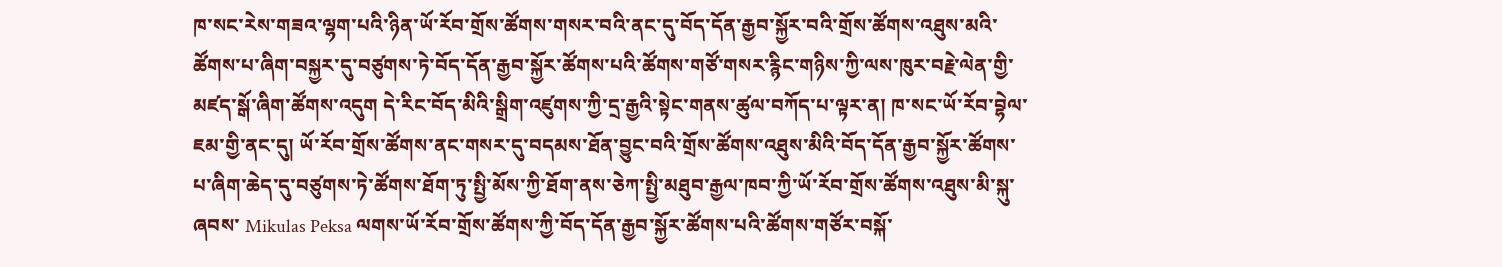ཁ་སང་རེས་གཟའ་ལྷག་པའི་ཉིན་ཡོ་རོབ་གྲོས་ཚོགས་གསར་བའི་ནང་དུ་བོད་དོན་རྒྱབ་སྐྱོར་བའི་གྲོས་ཚོགས་འཐུས་མའི་ཚོགས་པ་ཞིག་བསྐྱར་དུ་བཙུགས་ཏེ་བོད་དོན་རྒྱབ་སྐྱོར་ཚོགས་པའི་ཚོགས་གཙོ་གསར་རྙིང་གཉིས་ཀྱི་ལས་ཁུར་བརྗེ་ལེན་གྱི་མཛད་སྒོ་ཞིག་ཚོགས་འདུག དེ་རིང་བོད་མིའི་སྒྲིག་འཛུགས་ཀྱི་དྲ་རྒྱའི་སྟེང་གནས་ཚུལ་བཀོད་པ་ལྟར་ན། ཁ་སང་ཡོ་རོབ་བྷེལ་ཇམ་གྱི་ནང་དུ། ཡོ་རོབ་གྲོས་ཚོགས་ནང་གསར་དུ་བདམས་ཐོན་བྱུང་བའི་གྲོས་ཚོགས་འཐུས་མིའི་བོད་དོན་རྒྱབ་སྐྱོར་ཚོགས་པ་ཞིག་ཆེད་དུ་བཙུགས་ཏེ་ཚོགས་ཐོག་ཏུ་སྤྱི་མོས་ཀྱི་ཐོག་ནས་ཅེཀ་སྤྱི་མཐུབ་རྒྱལ་ཁབ་ཀྱི་ཡོ་རོབ་གྲོས་ཚོགས་འཐུས་མི་སྐུ་ཞབས་ Mikulas Peksa ལགས་ཡོ་རོབ་གྲོས་ཚོགས་ཀྱི་བོད་དོན་རྒྱབ་སྐྱོར་ཚོགས་པའི་ཚོགས་གཙོར་བསྐོ་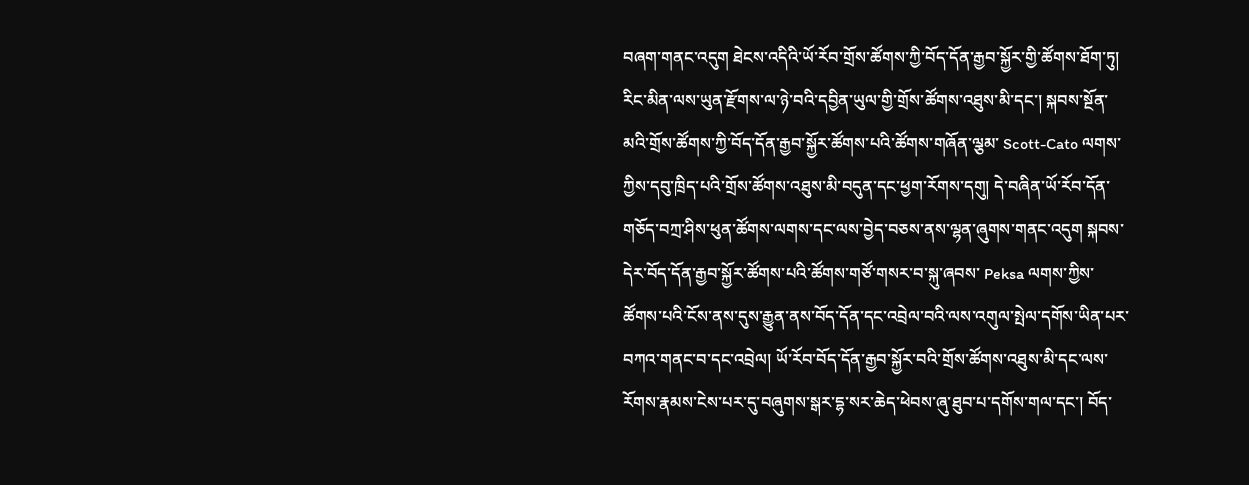བཞག་གནང་འདུག ཐེངས་འདིའི་ཡོ་རོབ་གྲོས་ཚོགས་ཀྱི་བོད་དོན་རྒྱབ་སྐྱོར་གྱི་ཚོགས་ཐོག་ཏུ། རིང་མིན་ལས་ཡུན་རྫོགས་ལ་ཉེ་བའི་དབྱིན་ཡུལ་གྱི་གྲོས་ཚོགས་འཐུས་མི་དང་། སྐབས་སྔོན་མའི་གྲོས་ཚོགས་ཀྱི་བོད་དོན་རྒྱབ་སྐྱོར་ཚོགས་པའི་ཚོགས་གཞོན་ལྕམ་ Scott-Cato ལགས་ཀྱིས་དབུ་ཁྲིད་པའི་གྲོས་ཚོགས་འཐུས་མི་བདུན་དང་ཕྱག་རོགས་དགུ། དེ་བཞིན་ཡོ་རོབ་དོན་གཅོད་བཀྲ་ཤིས་ཕུན་ཚོགས་ལགས་དང་ལས་བྱེད་བཅས་ནས་ལྷན་ཞུགས་གནང་འདུག སྐབས་དེར་བོད་དོན་རྒྱབ་སྐྱོར་ཚོགས་པའི་ཚོགས་གཙོ་གསར་བ་སྐུ་ཞབས་ Peksa ལགས་ཀྱིས་ཚོགས་པའི་ངོས་ནས་དུས་རྒྱུན་ནས་བོད་དོན་དང་འབྲེལ་བའི་ལས་འགུལ་སྤེལ་དགོས་ཡིན་པར་བཀའ་གནང་བ་དང་འབྲེལ། ཡོ་རོབ་བོད་དོན་རྒྱབ་སྐྱོར་བའི་གྲོས་ཚོགས་འཐུས་མི་དང་ལས་རོགས་རྣམས་ངེས་པར་དུ་བཞུགས་སྒར་དྷ་སར་ཆེད་ཕེབས་ཞུ་ཐུབ་པ་དགོས་གལ་དང་། བོད་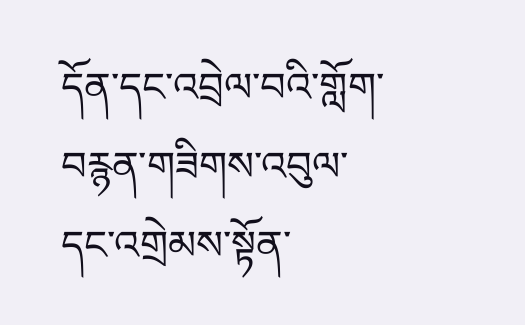དོན་དང་འབྲེལ་བའི་གློག་བརྙན་གཟིགས་འབུལ་དང་འགྲེམས་སྟོན་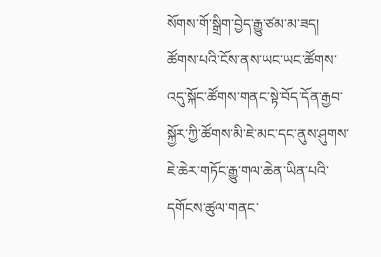སོགས་གོ་སྒྲིག་བྱེད་རྒྱུ་ཙམ་མ་ཟད། ཚོགས་པའི་ངོས་ནས་ཡང་ཡང་ཚོགས་འདུ་སྐོང་ཚོགས་གནང་སྟེ་བོད་དོན་རྒྱབ་སྐྱོར་ཀྱི་ཚོགས་མི་ཇེ་མང་དང་ནུས་ཤུགས་ཇེ་ཆེར་གཏོང་རྒྱུ་གལ་ཆེན་ཡིན་པའི་དགོངས་ཚུལ་གནང་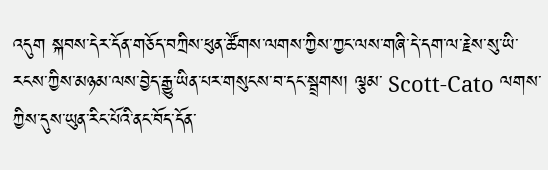འདུག སྐབས་དེར་དོན་གཅོད་བཀྲིས་ཕུན་ཚོགས་ལགས་ཀྱིས་ཀྱང་ལས་གཞི་དེ་དག་ལ་རྗེས་སུ་ཡི་རངས་ཀྱིས་མཉམ་ལས་བྱེད་རྒྱུ་ཡིན་པར་གསུངས་བ་དང་སྦྲགས། ལྕམ་ Scott-Cato ལགས་ཀྱིས་དུས་ཡུན་རིང་པོའི་ནང་བོད་དོན་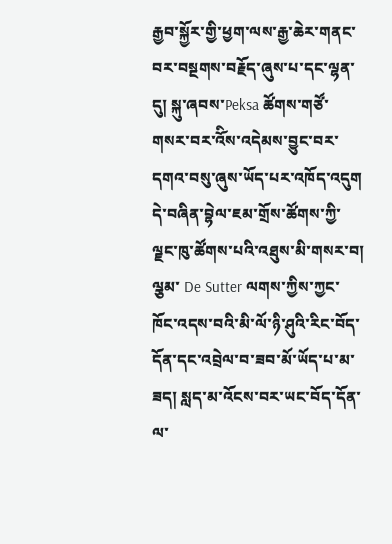རྒྱབ་སྐྱོར་གྱི་ཕྱག་ལས་རྒྱ་ཆེར་གནང་བར་བསྔགས་བརྗོད་ཞུས་པ་དང་ལྷན་དུ། སྐུ་ཞབས་Peksa ཚོགས་གཙོ་གསར་བར་འོིས་འདེམས་བྱུང་བར་དགའ་བསུ་ཞུས་ཡོད་པར་འཁོད་འདུག དེ་བཞིན་བྷེལ་ཇམ་གྲོས་ཚོགས་ཀྱི་ལྗང་ཁུ་ཚོགས་པའི་འཐུས་མི་གསར་བ། ལྕམ་ De Sutter ལགས་ཀྱིས་ཀྱང་ཁོང་འདས་བའི་མི་ལོ་ཉི་ཤུའི་རིང་བོད་དོན་དང་འབྲེལ་བ་ཟབ་མོ་ཡོད་པ་མ་ཟད། སླད་མ་འོངས་བར་ཡང་བོད་དོན་ལ་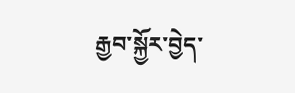རྒྱབ་སྐྱོར་བྱེད་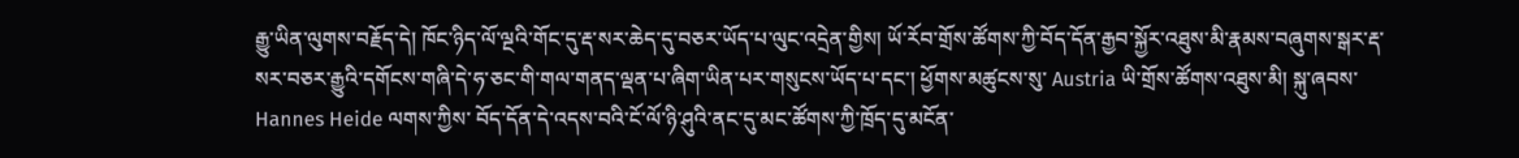རྒྱུ་ཡིན་ལུགས་བརྗོད་དེ། ཁོང་ཉིད་ལོ་ལྔའི་གོང་དུ་རྡ་སར་ཆེད་དུ་བཅར་ཡོད་པ་ལུང་འདྲེན་གྱིས། ཡོ་རོབ་གྲོས་ཚོགས་ཀྱི་བོད་དོན་རྒྱབ་སྐྱོར་འཐུས་མི་རྣམས་བཞུགས་སྒར་རྡ་སར་བཅར་རྒྱུའི་དགོངས་གཞི་དེ་ཧ་ཅང་གི་གལ་གནད་ལྡན་པ་ཞིག་ཡིན་པར་གསུངས་ཡོད་པ་དང་། ཕྱོགས་མཚུངས་སུ་ Austria ཡི་གྲོས་ཚོགས་འཐུས་མི། སྐུ་ཞབས་ Hannes Heide ལགས་ཀྱིས་ བོད་དོན་དེ་འདས་བའི་ངོ་ལོ་ཉི་ཤུའི་ནང་དུ་མང་ཚོགས་ཀྱི་ཁྲོད་དུ་མངོན་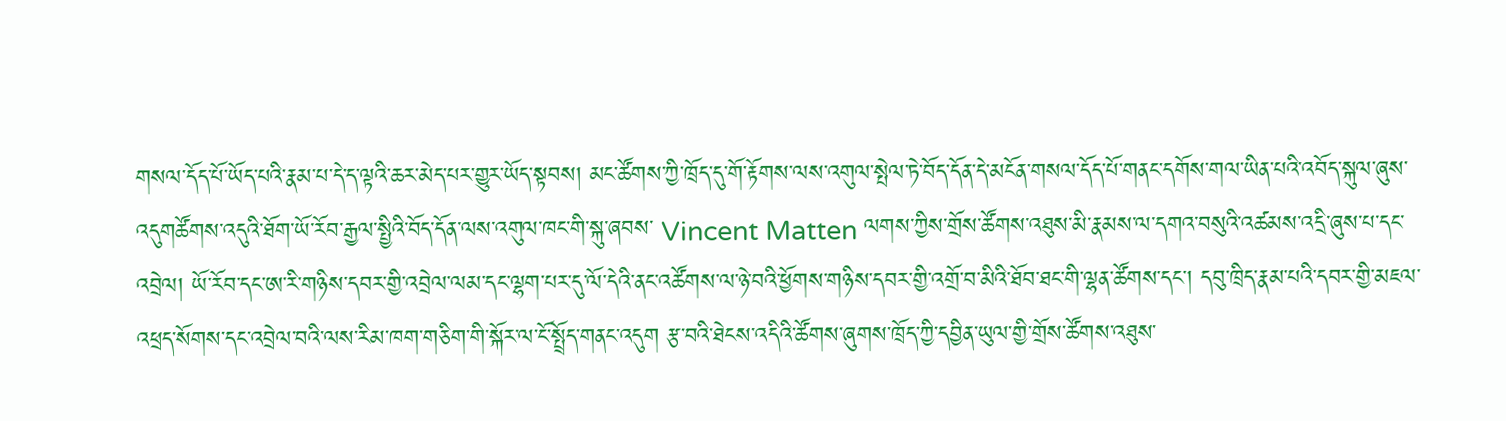གསལ་དོད་པོ་ཡོད་པའི་རྣམ་པ་དེ་ད་ལྟའི་ཆར་མེད་པར་གྱུར་ཡོད་སྟབས། མང་ཚོགས་ཀྱི་ཁྲོད་དུ་གོ་རྟོགས་ལས་འགུལ་སྤེལ་ཏེ་བོད་དོན་དེ་མངོན་གསལ་དོད་པོ་གནང་དགོས་གལ་ཡིན་པའི་འབོད་སྐུལ་ཞུས་འདུགཚོགས་འདུའི་ཐོག་ཡོ་རོབ་རྒྱལ་སྤྱིའི་བོད་དོན་ལས་འགུལ་ཁང་གི་སྐུ་ཞབས་ Vincent Matten ལགས་ཀྱིས་གྲོས་ཚོགས་འཐུས་མི་རྣམས་ལ་དགའ་བསུའི་འཚམས་འདྲི་ཞུས་པ་དང་འབྲེལ། ཡོ་རོབ་དང་ཨ་རི་གཉིས་དབར་གྱི་འབྲེལ་ལམ་དང་ལྷག་པར་དུ་ལོ་དེའི་ནང་འཚོགས་ལ་ཉེ་བའི་ཕྱོགས་གཉིས་དབར་གྱི་འགྲོ་བ་མིའི་ཐོབ་ཐང་གི་ལྷན་ཚོགས་དང་། དབུ་ཁྲིད་རྣམ་པའི་དབར་གྱི་མཇལ་འཕྲད་སོགས་དང་འབྲེལ་བའི་ལས་རིམ་ཁག་གཅིག་གི་སྐོར་ལ་ངོ་སྤྲོད་གནང་འདུག རྩ་བའི་ཐེངས་འདིའི་ཚོགས་ཞུགས་ཁྲོད་ཀྱི་དབྱིན་ཡུལ་གྱི་གྲོས་ཚོགས་འཐུས་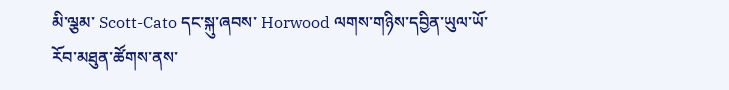མི་ལྕམ་ Scott-Cato དང་སྐུ་ཞབས་ Horwood ལགས་གཉིས་དབྱིན་ཡུལ་ཡོ་རོབ་མཐུན་ཚོགས་ནས་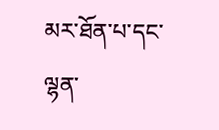མར་ཐོན་པ་དང་ལྷན་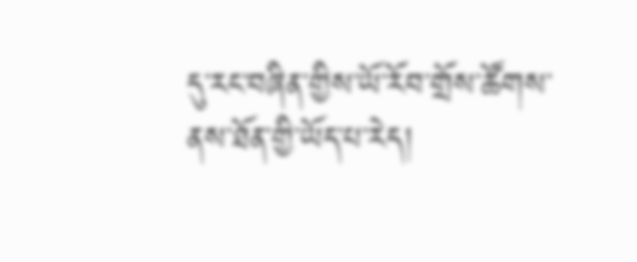དུ་རང་བཞིན་གྱིས་ཡོ་རོབ་གྲོས་ཚོགས་ནས་ཐོན་གྱི་ཡོད་པ་རེད།